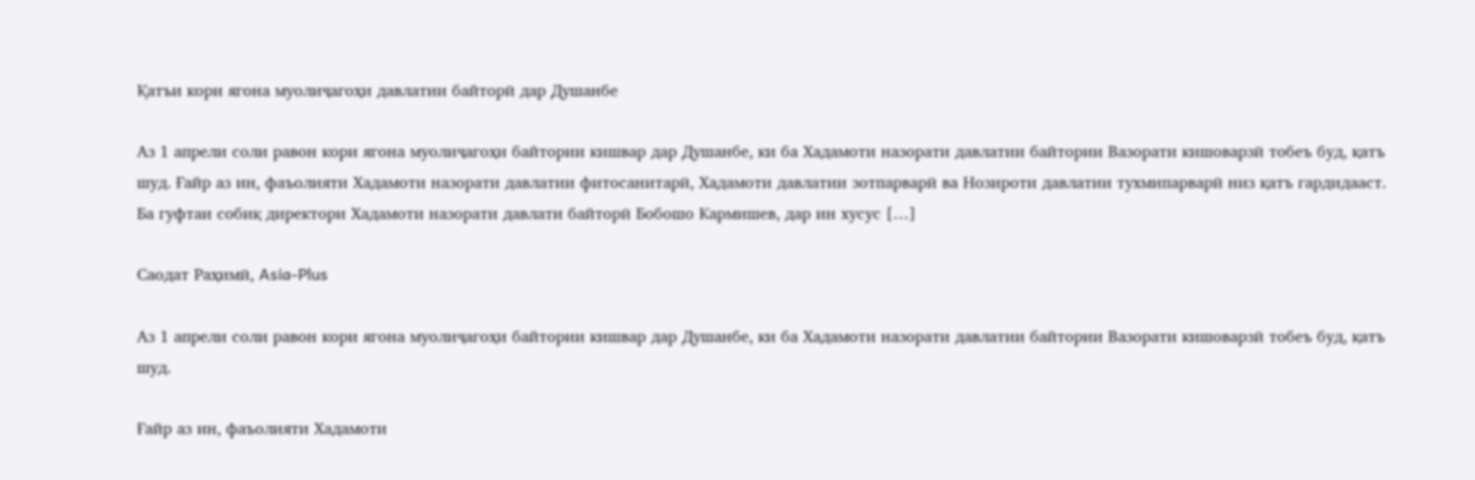Қатъи кори ягона муолиҷагоҳи давлатии байторӣ дар Душанбе

Аз 1 апрели соли равон кори ягона муолиҷагоҳи байтории кишвар дар Душанбе, ки ба Хадамоти назорати давлатии байтории Вазорати кишоварзӣ тобеъ буд, қатъ шуд. Ғайр аз ин, фаъолияти Хадамоти назорати давлатии фитосанитарӣ, Хадамоти давлатии зотпарварӣ ва Нозироти давлатии тухмипарварӣ низ қатъ гардидааст. Ба гуфтаи собиқ директори Хадамоти назорати давлати байторӣ Бобошо Кармишев, дар ин хусус […]

Саодат Раҳимӣ, Asia-Plus

Аз 1 апрели соли равон кори ягона муолиҷагоҳи байтории кишвар дар Душанбе, ки ба Хадамоти назорати давлатии байтории Вазорати кишоварзӣ тобеъ буд, қатъ шуд.

Ғайр аз ин, фаъолияти Хадамоти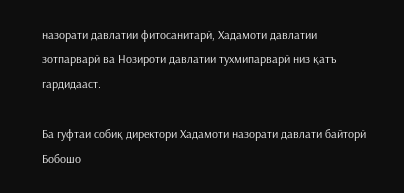назорати давлатии фитосанитарӣ, Хадамоти давлатии зотпарварӣ ва Нозироти давлатии тухмипарварӣ низ қатъ гардидааст.

Ба гуфтаи собиқ директори Хадамоти назорати давлати байторӣ Бобошо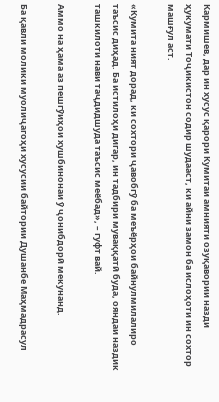Кармишев, дар ин хусус қарори Кумитаи амнияти озуқавории назди ҳукумати Тоҷикистон содир шудааст, ки айни замон ба ислоҳоти ин сохтор машғул аст.

«Кумита ният дорад, ки сохтори ҷавобгӯ ба меъёрҳои байнулмилалиро таъсис диҳад. Ба истилоҳи дигар, ин тадбири муваққатӣ буда, ояндаи наздик ташкилоти нави таҷдидшуда таъсис меёбад», – гуфт вай.

Аммо на ҳама аз пешгӯиҳои хушбинонаи ӯ ҷонибдорӣ мекунанд.

Ба қавли молики муолиҷагоҳи хусусии байтории Душанбе Маҳмадрасул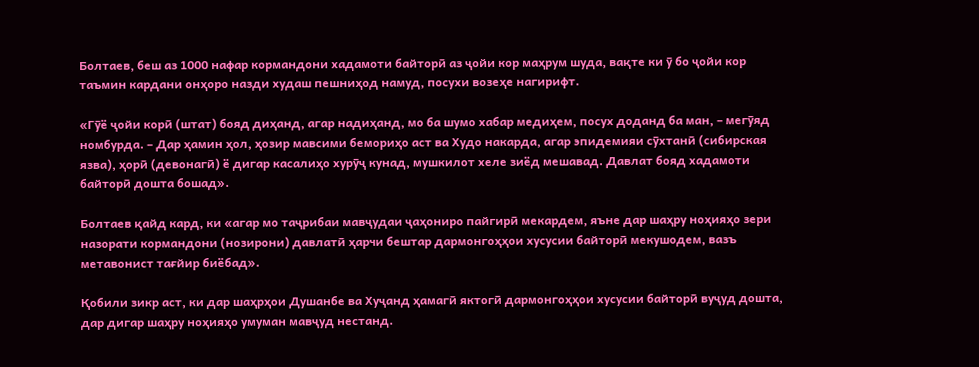Болтаев, беш аз 1000 нафар кормандони хадамоти байторӣ аз ҷойи кор маҳрум шуда, вақте ки ӯ бо ҷойи кор таъмин кардани онҳоро назди худаш пешниҳод намуд, посухи возеҳе нагирифт.

«Гӯё ҷойи корӣ (штат) бояд диҳанд, агар надиҳанд, мо ба шумо хабар медиҳем, посух доданд ба ман, – мегӯяд номбурда. – Дар ҳамин ҳол, ҳозир мавсими бемориҳо аст ва Худо накарда, агар эпидемияи сӯхтанӣ (сибирская язва), ҳорӣ (девонагӣ) ё дигар касалиҳо хурӯҷ кунад, мушкилот хеле зиёд мешавад. Давлат бояд хадамоти байторӣ дошта бошад».

Болтаев қайд кард, ки «агар мо таҷрибаи мавҷудаи ҷаҳониро пайгирӣ мекардем, яъне дар шаҳру ноҳияҳо зери назорати кормандони (нозирони) давлатӣ ҳарчи бештар дармонгоҳҳои хусусии байторӣ мекушодем, вазъ метавонист тағйир биёбад».

Қобили зикр аст, ки дар шаҳрҳои Душанбе ва Хуҷанд ҳамагӣ яктогӣ дармонгоҳҳои хусусии байторӣ вуҷуд дошта, дар дигар шаҳру ноҳияҳо умуман мавҷуд нестанд.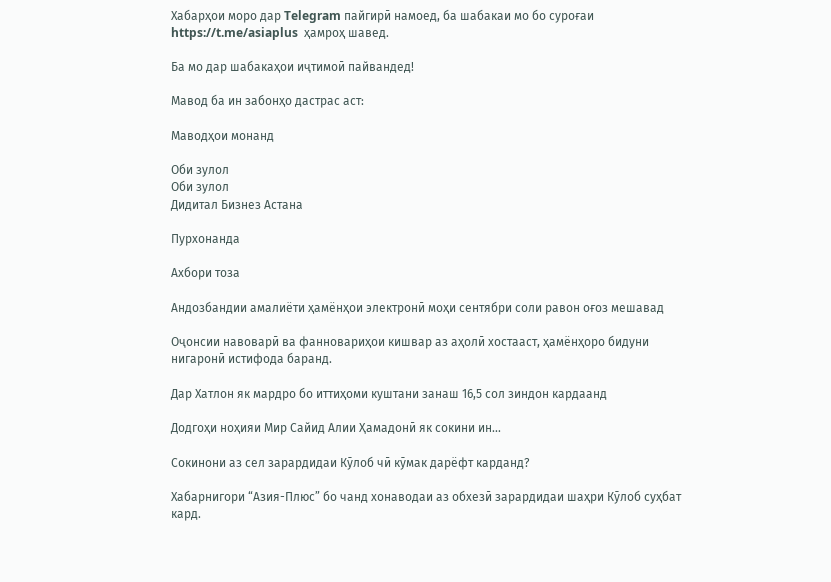Хабарҳои моро дар Telegram пайгирӣ намоед, ба шабакаи мо бо суроғаи  https://t.me/asiaplus  ҳамроҳ шавед.

Ба мо дар шабакаҳои иҷтимоӣ пайвандед!

Мавод ба ин забонҳо дастрас аст:

Маводҳои монанд

Оби зулол
Оби зулол
Дидитал Бизнез Астана

Пурхонанда

Ахбори тоза

Андозбандии амалиёти ҳамёнҳои электронӣ моҳи сентябри соли равон оғоз мешавад

Оҷонсии навоварӣ ва фанновариҳои кишвар аз аҳолӣ хостааст, ҳамёнҳоро бидуни нигаронӣ истифода баранд.

Дар Хатлон як мардро бо иттиҳоми куштани занаш 16,5 сол зиндон кардаанд

Додгоҳи ноҳияи Мир Сайид Алии Ҳамадонӣ як сокини ин...

Сокинони аз сел зарардидаи Кӯлоб чӣ кӯмак дарёфт карданд?

Хабарнигори “Азия-Плюс” бо чанд хонаводаи аз обхезӣ зарардидаи шаҳри Кӯлоб суҳбат кард.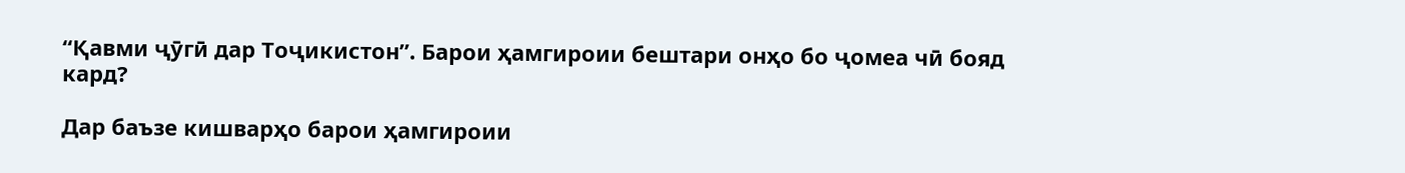“Қавми ҷӯгӣ дар Тоҷикистон”. Барои ҳамгироии бештари онҳо бо ҷомеа чӣ бояд кард?

Дар баъзе кишварҳо барои ҳамгироии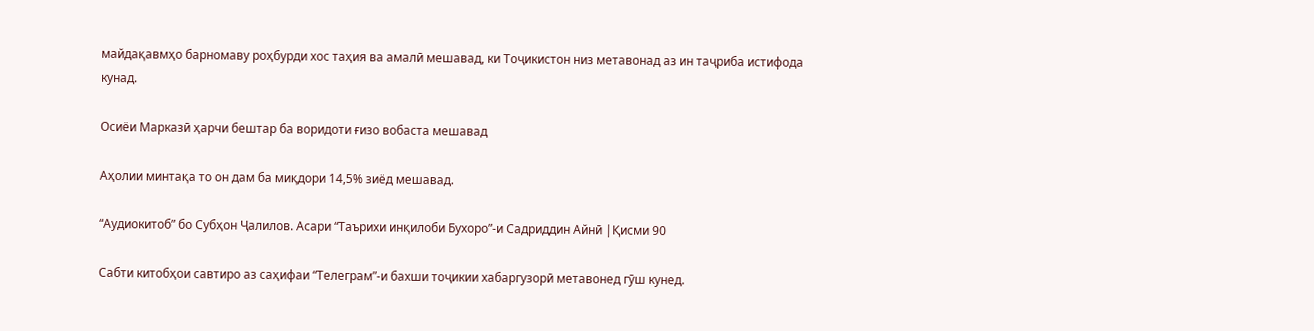майдақавмҳо барномаву роҳбурди хос таҳия ва амалӣ мешавад, ки Тоҷикистон низ метавонад аз ин таҷриба истифода кунад.

Осиёи Марказӣ ҳарчи бештар ба воридоти ғизо вобаста мешавад

Аҳолии минтақа то он дам ба миқдори 14,5% зиёд мешавад.

“Аудиокитоб” бо Субҳон Ҷалилов. Асари “Таърихи инқилоби Бухоро”-и Садриддин Айнӣ |Қисми 90

Cабти китобҳои савтиро аз саҳифаи “Телеграм”-и бахши тоҷикии хабаргузорӣ метавонед гӯш кунед.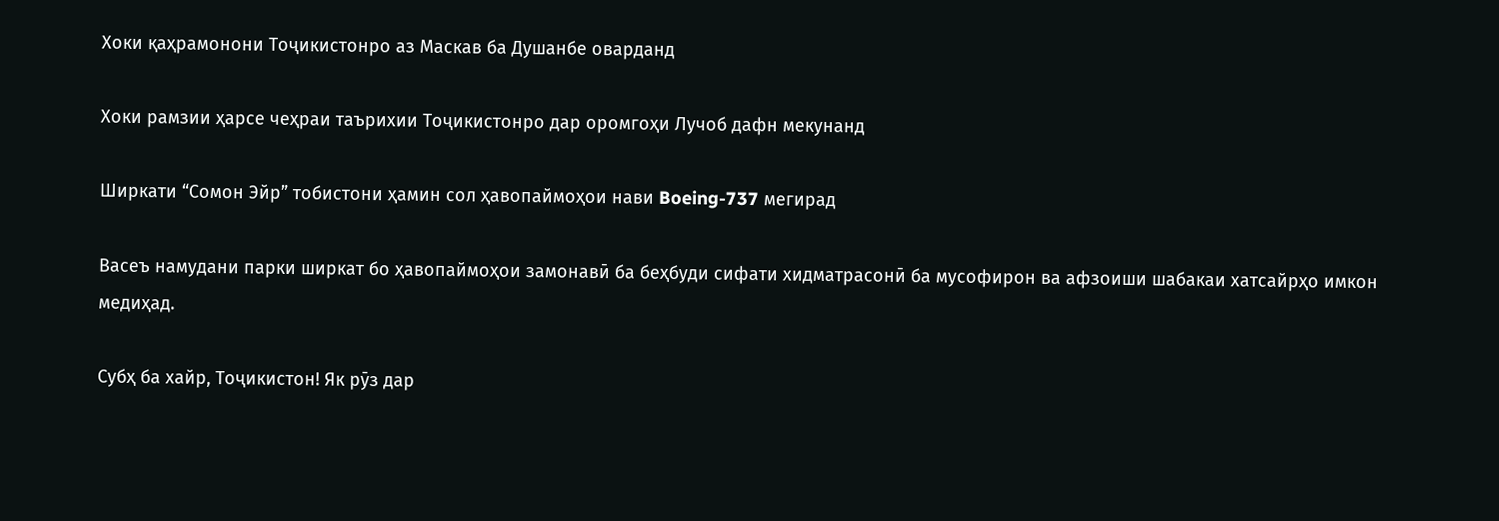Хоки қаҳрамонони Тоҷикистонро аз Маскав ба Душанбе оварданд

Хоки рамзии ҳарсе чеҳраи таърихии Тоҷикистонро дар оромгоҳи Лучоб дафн мекунанд

Ширкати “Сомон Эйр” тобистони ҳамин сол ҳавопаймоҳои нави Boeing-737 мегирад

Васеъ намудани парки ширкат бо ҳавопаймоҳои замонавӣ ба беҳбуди сифати хидматрасонӣ ба мусофирон ва афзоиши шабакаи хатсайрҳо имкон медиҳад.

Субҳ ба хайр, Тоҷикистон! Як рӯз дар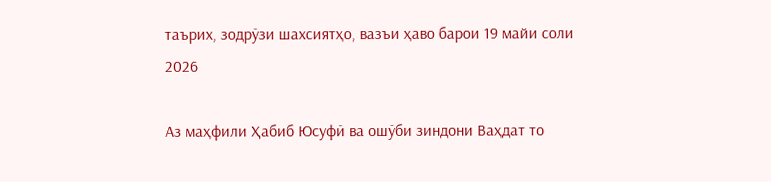таърих, зодрӯзи шахсиятҳо, вазъи ҳаво барои 19 майи соли 2026

Аз маҳфили Ҳабиб Юсуфӣ ва ошӯби зиндони Ваҳдат то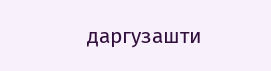даргузашти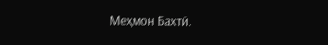Меҳмон Бахтӣ.